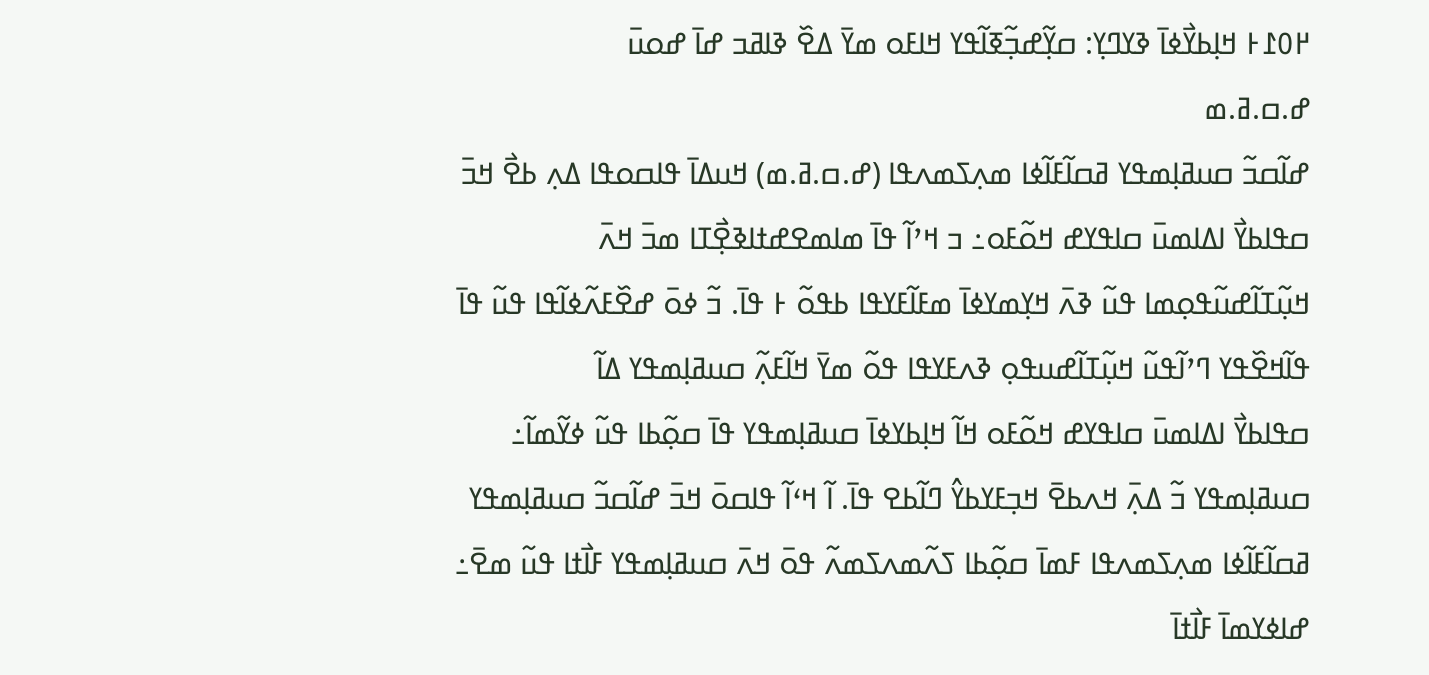߂߀߁߅ ߞߊ߲ߕߌ߯ߦߊ߫ ߢߌߣߌ߲: ߛߌ߲߬ߝߏ߲߬ߧߊ߬ߟߌ ߞߊߓߋ ߘߌ߫ ߡߐ߰ ߢߊߥߏ ߝߊ߫ ߝߋߎ߫
ߝ.ߛ.ߥ.ߘ
ߝߊ߬ߛߏ߬ ߛߎߥߊ߲ߘߟߌ ߥߛߊ߬ߓߊ߬ߦߊ ߘߍ߲ߖߘߍߟߊ (ߝ.ߛ.ߥ.ߘ) ߞߎߡߊ߫ ߟߊߛߋߟߊ ߡߍ߲ ߕߐ߯ ߞߏ߫ ߛߟߊߕߌ߯ ߊߡߊߘߎ߫ ߛߊߟߌߝ ߞߋ߬ߓߋ߸ ߏ ߞߴߊ߬ ߟߊ߫ ߘߊߘߐߝߙߊߢߐ߲߯ߠߊ ߘߏ߫ ߞߍ߫ ߞߎ߲߬ߠߊ߬ߝߎ߬ߟߋ߲ߘߊ ߟߎ߬ ߢߍ߫ ߞߌ߲ߘߌߦߊ߫ ߘߓߊ߬ߓߌߟߊ ߕߟߋ߬ ߅ ߟߊ߫. ߏ߬ ߦߋ߫ ߝߐ߰ߓߍ߬ߦߊ߬ߟߊ ߟߎ߬ ߟߊ߫ ߟߊ߬ߞߐ߰ߟߌ ߣߴߊ߬ߟߎ߬ ߞߎ߲߬ߠߊ߬ߝߎߟߋ߲ ߢߍߓߌߟߊ ߟߋ߬ ߘߌ߫ ߞߊ߬ߓߍ߲߬ ߛߎߥߊ߲ߘߟߌ ߡߊ߬
ߛߟߊߕߌ߯ ߊߡߊߘߎ߫ ߛߊߟߌߝ ߞߋ߬ߓߋ ߞߊ߬ ߞߊ߲ߕߌߦߊ߫ ߛߎߥߊ߲ߘߟߌ ߟߊ߫ ߛߋ߲߬ߕߊ ߟߎ߬ ߦߌ߬ߘߊ߬߸ ߛߎߥߊ߲ߘߟߌ ߏ߬ ߡߍ߲߫ ߞߍߕߐ߫ ߞߏ߲ߓߌߕߌ߮ ߣߊ߬ߕߐ ߟߊ߫. ߊ߬ ߞߵߊ߬ ߟߊߛߋ߫ ߞߏ߫ ߝߊ߬ߛߏ߬ ߛߎߥߊ߲ߘߟߌ ߥߛߊ߬ߓߊ߬ߦߊ ߘߍ߲ߖߘߍߟߊ ߓߘߊ߫ ߛߋ߲߬ߕߊ ߖߍ߬ߘߍߖߘߍ߬ ߟߋ߫ ߞߍ߫ ߛߎߥߊ߲ߘߟߌ ߓߊ߯ߙߊ ߟߎ߬ ߘߐ߫߸ ߝߊߦߌߘߊ߫ ߓߊ߯ߙߊ߫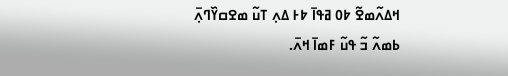ߞߡߍ߬ߘߐ߬ ߈߀ ߥߟߊ߫ ߈߅ ߡߍ߲ ߠߎ߬ ߘߐߛߌ߰ߣߍ߲߫ ߕߘߍ߬ ߏ߬ ߟߎ߬ ߓߘߊ߫ ߞߍ߫.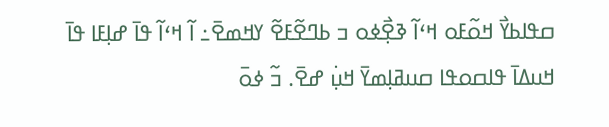ߛߟߊߕߌ߯ ߞߋ߬ߓߋ ߞߵߊ߬ ߢߐ߲߯ߦߋ ߏ ߕߣߐ߬ߓߐ߬ ߌߞߘߐ߫߸ ߊ߬ ߞߵߊ߬ ߟߊ߫ ߝߊ߲ߓߊ ߟߊ߫ ߞߎߡߊ߫ ߟߊߛߋߟߊ ߛߎߥߊ߲ߘߌ߫ ߞߎ߲߭ ߝߐ߫. ߏ߬ ߦߋ߫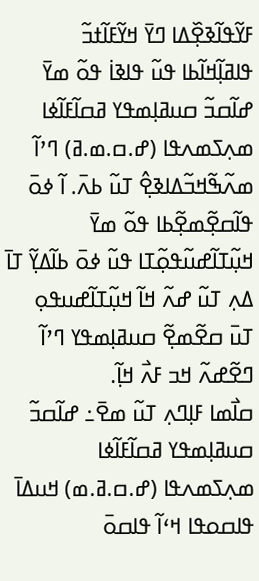ߓߌ߬ߟߊ߬ߢߐ߲߰ߡߊ ߣߌ߫ ߞߌ߬ߓߊ߬ߙߏ߬ ߟߊߥߊ߲߬ߞߊ߬ߕߊ ߟߎ߬ ߟߊߢߊ߭ ߟߋ߬ ߘߌ߫ ߝߊ߬ߛߏ߬ ߛߎߥߊ߲ߘߟߌ ߥߛߊ߬ߓߊ߬ߦߊ ߘߍ߲ߖߘߍߟߊ (ߝ.ߛ.ߘ.ߥ) ߣߴߊ߬ ߘߍ߬ߒ߬ߞߏ߬ߡߊߢߐ߲߮ ߠߎ߬ ߕߍ߫. ߊ߬ ߦߋ߫ ߟߊ߬ߛߐ߲߬ߘߐ߲߬ߕߊ ߟߋ߬ ߘߌ߫ ߞߎ߲߬ߠߊ߬ߝߎ߬ߟߋ߲߬ߠߊ ߟߎ߬ ߦߋ߫ ߕߊ߬ߡߌ߲߬ ߠߊ߫ ߡߍ߲ ߠߎ߬ ߝߍ߬ ߞߊ߬ ߞߎ߲߬ߠߊ߬ߝߎߟߋ߲ ߠߎ߫ ߛߐ߬ߘߐ߲߬ ߛߎߥߊ߲ߘߟߌ ߣߴߊ߬ ߣߐ߬ߝߍ߬ ߞߏ ߓߍ߯ ߞߊ߲߬.
ߛߊ߯ߘߊ ߓߊ߲ߣߍ߲ ߠߎ߬ ߘߐ߫߸ ߝߊ߬ߛߏ߬ ߛߎߥߊ߲ߘߟߌ ߥߛߊ߬ߓߊ߬ߦߊ ߘߍ߲ߖߘߍߟߊ (ߝ.ߛ.ߥ.ߘ) ߞߎߡߊ߫ ߟߊߛߋߟߊ ߞߵߊ߬ ߟߊߛߋ߫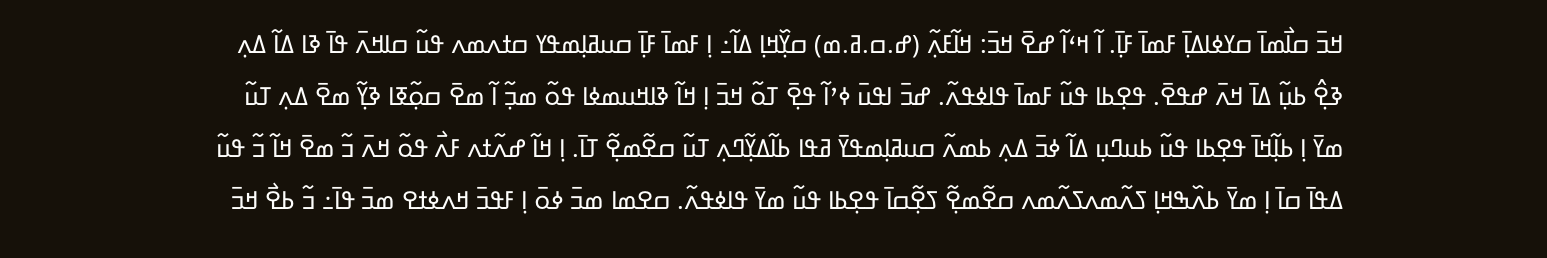ߞߏ߫ ߛߊ߯ߘߊ߫ ߛߌߦߊߡߊ߲߫ ߓߘߊ߫ ߓߊ߲߫. ߊ߬ ߞߵߊ߬ ߝߐ߫ ߞߏ߫: ߞߊ߬ߓߍ߲߬ (ߝ.ߛ.ߥ.ߘ) ߛߌ߲߰ߞߊ߲ ߡߊ߬߸ ߊ߲ ߓߘߊ߫ ߓߊ߲߫ ߛߎߥߊ߲ߘߟߌ ߛߙߍߘߍ ߟߎ߬ ߛߊߞߍ߫ ߟߊ߫ ߢߊ ߡߊ߬ ߡߍ߲ ߢߐ߲߮ ߕߎ߲߬ ߡߊ߫ ߞߍ߫ ߝߟߐ߫. ߟߐ߲ߕߊ ߟߎ߬ ߓߘߊ߫ ߟߊߦߟߍ߬. ߝߏ߫ ߊߟߎ߫ ߦߴߊ߬ ߟߐ߲߫ ߠߋ߬ ߞߏ߫ ߊ߲ ߞߊ߬ ߢߊߞߎߘߦߊ ߟߋ߬ ߘߏ߲߬ ߊ߬ ߘߐ߫ ߛߋ߲߬ߧߊ ߢߌ߲߬ ߘߐ߫ ߡߍ߲ ߠߎ߬ ߘߌ߫ ߊ߲ ߕߊ߲߬ߞߊ߫ ߟߐ߲ߕߊ ߟߎ߬ ߕߎߣߎ߲ ߡߊ߬ ߦߏ߫ ߡߍ߲ ߕߘߍ߬ ߛߎߥߊ߲ߘߟߌ߫ ߥߟߊ ߕߊ߬ߡߌ߲߬ߣߍ߲ ߠߎ߬ ߛߐ߬ߘߐ߲߬ ߠߊ߫. ߊ߲ ߞߊ߬ ߝߍ߬ߙߍ ߓߍ߯ ߟߋ߬ ߞߍ߫ ߏ߬ ߘߐ߫ ߞߊ߬ ߏ߬ ߟߎ߬ ߡߟߊ߫ ߛߊ߫ ߊ߲ ߘߌ߫ ߕߍ߰ߒߞߊ߲ ߖߍ߬ߘߍߖߍ߬ߘߍ ߛߐ߬ߘߐ߲߬ ߖߐ߲߬ߛߊ߫ ߟߐ߲ߕߊ ߟߎ߬ ߘߌ߫ ߟߊߦߟߍ߬. ߛߐߘߊ ߘߏ߫ ߦߋ߫ ߊ߲ ߓߟߏ߫ ߞߍߦߙߐ ߘߏ߫ ߟߊ߫߸ ߏ߬ ߕߐ߯ ߞߏ߫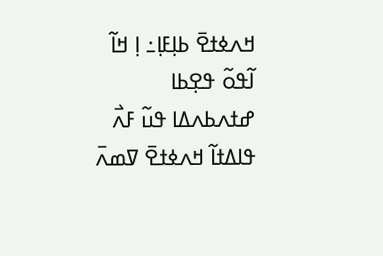ߞߍߦߙߐ߫ ߕߊ߲ߓߊ߲߸ ߊ߲ ߞߊ߬ ߊ߬ߟߋ߬ ߟߐ߲ߕߊ ߝߙߍߕߍߡߊ ߟߎ߬ ߓߍ߯ ߟߊߡߙߊ߬ ߞߍߦߙߐ߫ ߜߘߍ߫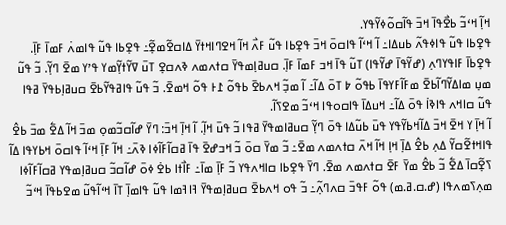ߞߊ߲߬ ߞߵߏ߬ ߕߐ߯ߟߊ߫ ߞߏ߫ ߟߊ߬ߛߋ߬ߦߌ߬ߟߌ.
ߟߐ߲ߕߊ ߟߎ߬ ߟߊߦߟߍ߬ ߕߎߡߊ߸ ߊ߬ ߞߵߊ߬ ߟߊߛߋ߫ ߞߏ߫ ߟߐ߲ߕߊ ߟߎ߬ ߓߍ߯ ߞߊ߬ ߞߐߣߊߞߙߌ߫ ߡߊߛߐ߬ߘߐ߲߬߸ ߟߐ߲ߕߊ ߟߎ߬ ߟߊߘߍ߭ ߓߘߊ߫ ߓߊ߲߫. ߟߐ߲ߕߊ߫ ߓߊߟߌߣߍ߲ (ߝߌ߬ߟߊ߫ ߝߌ߬ߟߊ) ߠߎ߬ ߟߊ߫ ߞߏ ߓߘߊ߫ ߓߊ߲߫. ߛߎߥߊ߲ߘߟߌ߫ ߛߙߍߘߍ ߢߍߛߐ߲ ߠߎ߫ ߜߌ߬ߙߌ߲߬ߘߌ ߟߴߌ ߘߐ߫ ߣߌ߲߬. ߏ߬ ߟߎ߬ ߘߎ߲ ߘߊߡߌ߬ߣߊ߬ߕߐ߫ ߘߓߊ߬ߓߌߟߊ߫ ߕߟߋ߬ ߈ ߠߋ߫ ߡߊ߬߸ ߊ߬ ߘߏ߲߬ ߞߍߕߐ߫ ߕߟߋ߬ ߁߅ ߟߋ߬ ߞߘߐ߫. ߏ߬ ߟߎ߬ ߟߊߥߟߌ߬ߕߐ߫ ߛߎߥߊ߲ߕߟߌ߫ ߥߟߊ ߟߎ߬ ߛߊߞߍ ߟߊߢߊ߭ ߟߋ߫ ߡߊ߬߸ ߞߎߡߊ߫ ߟߊߛߋߟߊ ߞߵߏ߬ ߘߐߖߊ߬.
ߊ߬ ߞߊ߲߫ ߌ ߞߐ߫ ߞߏ߫ ߡߊ߬ߞߕߌ߬ߟߌ ߟߎ߫ ߕߎ߬ߡߊ ߟߋ߫ ߣߌ߲߬ ߛߎߥߊߘߟߌ߫ ߥߟߊ ߏ߬ ߟߎ߫ ߞߊ߲߬. ߊ߬ ߞߊ߲߫ ߞߏ߫: ߣߌ߫ ߝߊ߬ߛߏ߬ߘߋ߲ ߘߏ߫ ߞߊ߬ ߡߐ߱ ߘߏ߫ ߕߐ߮ ߟߊߞߙߐ߬ߛߌ߬ ߡߍ߲ ߕߐ߮ ߡߊ߲߫ ߞߊ߲ ߞߊ߬ ߞߍ߫ ߛߙߍߘߍ ߘߐ߫߸ ߏ߬ ߘߌ߫ ߛߋ߫ ߏ߬ ߞߏߝߐ߫ ߟߊ߫ ߥߛߊ߬ߓߊ߬ߦߊ ߢߍ߫߸ ߞߊ߬ ߓߊ߲߫ ߞߵߊ߬ ߟߊߛߋ߫ ߞߕߌߟߊ ߡߊ߬ ߖߐ߲߬ߛߊ߫ ߡߐ߱ ߏ߬ ߕߐ߮ ߘߌ߫ ߓߐ߫ ߛߙߍߘߍ ߘߐ߫. ߣߌ߫ ߟߐ߲ߕߊ ߛߊߞߍߟߌ ߏ߬ ߓߊ߲߫ ߘߊ߫߸ ߓߊ߯ߙߊ ߕߐ߭ ߦߋ߫ ߝߊ߬ߛߏ߬ ߛߎߥߊ߲ߘߟߌ ߥߛߊ߬ߓߊ߬ߦߊ ߘߍ߲ߖߘߍߟߊ (ߝ.ߛ.ߥ.ߘ) ߟߋ߬ ߓߟߏ߫ ߛߍߣߍ߲߬߸ ߏ߬ ߟߋ ߞߍߕߐ߫ ߛߎߥߊ߲ߘߟߌ߫ ߔߊߔߘߊ ߟߎ߬ ߟߊߘߊ߲߫ ߠߊ߫ ߞߵߊ߬ߟߎ߬ ߘߐߕߟߊ߫ ߞߵߏ߬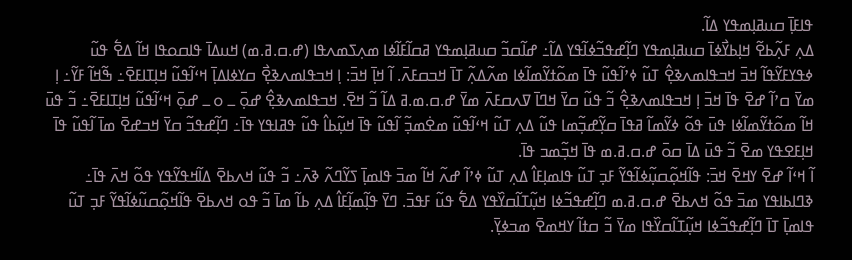ߟߊߓߊ߲߫ ߛߎߥߊ߲ߘߟߌ ߡߊ߬.
ߡߍ߲ ߓߍ߲߬ߕߐ߬ ߞߊ߲ߕߌ߯ߦߊ߫ ߛߎߥߊ߲ߘߟߌ ߣߊ߲߬ߝߟߏ߬ߦߊ߬ߟߌ ߡߊ߬߸ ߝߊ߬ߛߏ߬ ߛߎߥߊ߲ߘߟߌ ߥߛߊ߬ߓߊ߬ߦߊ ߘߍ߲ߖߘߍߟߊ (ߝ.ߛ.ߥ.ߘ) ߞߎߡߊ߫ ߟߊߛߋߟߊ ߞߊ߬ ߡߐ߱ ߟߎ߬ ߦߟߌߓߌ߬ߟߊ߬ ߞߏ߫ ߞߏߟߊߘߍߢߐ߲߮ ߠߎ߬ ߦߴߊ߬ߟߎ߬ ߟߊ߫ ߘߋ߬ߙߌ߬ߘߊ߬ߦߊ ߘߍ߬ߡߍ߲߬ ߠߊ߫ ߞߏߛߓߍ߫. ߊ߬ ߞߊ߲߫ ߞߏ߫: ߊ߲ ߞߏߟߊߘߍߢߐ߲߯ ߛߌߦߊߡߊ߲߫ ߞߵߊ߬ߟߎ߬ ߞߊ߲ߠߊߓߐ߫߸ ߒ߬ߞߊ߬ ߓߌ߬߸ ߊ߲ ߘߌ߫ ߛߴߊ߬ ߝߐ߫ ߟߊ߫ ߞߏ߫ ߊ߲ ߞߏߟߊߘߍߢߐ߲߮ ߏ߬ ߟߎ߬ ߛߌ߫ ߞߣߊ߫ ߜߍߛߓߍ߫ ߘߌ߫ ߝ.ߛ.ߘ.ߥ ߡߊ߬ ߏ߬ ߞߐ߫. ߞߏߟߊߘߍߢߐ߲߮ ߝߋ߲߫ ߺ ߋ ߺ ߝߋ߲߫ ߞߵߊ߬ߟߎ߬ ߞߊ߲ߠߊߓߐ߫߸ ߏ߬ ߟߎ߫ ߞߊ߬ ߘߋ߬ߙߌ߬ߘߊ߬ߦߊ ߟߎ߫ ߟߋ߬ ߦߌ߬ߘߊ߬ ߥߟߊ߫ ߛߌ߲߬ߝߏ߲߬ߘߊ ߟߎ߬ ߡߍ߲ ߠߎ߬ ߞߵߊ߬ߟߎ߬ ߘߐ߭ߘߏ߲߬ ߊ߬ߟߎ߬ ߟߊ߫ ߞߎ߲߬ߕߊ߮ ߟߎ߬ ߟߥߊߟߌ ߟߊ߫߸ ߣߊ߲߬ߝߟߏ߬ ߛߌ߫ ߞߏߝߐ߫ ߘߊ߫ ߊ߬ߟߎ߬ ߟߊ߫ ߞߊ߲ߓߐߟߌ ߘߐ߫ ߏ߬ ߟߎ߫ ߡߊ߫ ߛߋ߫ ߝ.ߛ.ߥ.ߘ ߟߊ߫ ߞߏ߲߬ߘߏ ߟߊ߫.
ߊ߬ ߞߵߊ߬ ߝߐ߫ ߌߞߐ߫ ߞߏ߫: ߟߊ߬ߞߋ߲߬ߛߎ߲߬ߦߊ߬ߟߌ߬ ߓߏ߲ ߠߎ߬ ߟߊߘߊ߲ߓߊ߮ ߡߍ߲ ߠߎ߬ ߦߴߊ߬ ߝߍ߬ ߞߊ߬ ߘߏ߫ ߟߊߘߊ߲߫ ߖߌ߬ߣߍ߬ ߢߍ߫߸ ߏ߬ ߟߎ߬ ߞߍߕߐ߫ ߡߊ߬ߞߟߌ߬ߟߌ ߟߋ߬ ߞߍ߫ ߟߊ߫߸ ߢߣߊߕߊߟߌ ߘߏ߫ ߟߋ߬ ߞߍߕߐ߫ ߝ.ߛ.ߥ.ߘ ߣߊ߲߬ߝߟߏ߬ߦߊ ߞߎ߲߬ߠߊ߬ߛߌ߰ߟߌ ߡߐ߱ ߟߎ߬ ߓߟߏ߫. ߣߌ߫ ߟߊ߲߬ߘߊ߲߬ߓߊ߮ ߡߍ߲ ߕߊ߬ ߘߊ߫ ߏ߬ ߟߋ ߞߍߕߐ߫ ߟߊ߬ߞߋ߲߬ߛߎ߬ߦߊ߬ߟߌ߬ ߓߏ߲ ߠߎ߬ ߟߊߘߊ߲߫ ߠߊ߫ ߣߊ߲߬ߝߟߏ߬ߦߊ ߞߎ߲߬ߠߊ߬ߛߌ߰ߟߊ ߘߌ߫ ߏ߬ ߛߙߊ߬ ߌߞߘߐ߫ ߘߏߦߌ߲߫.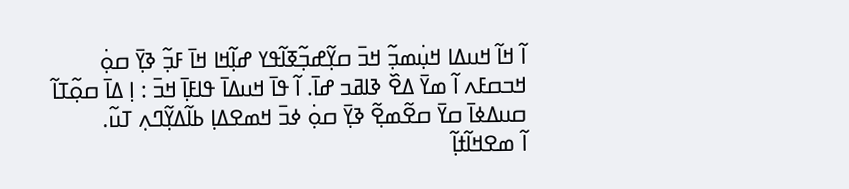ߊ߬ ߞߊ߬ ߞߎߡߊ ߞߎ߲߭ߘߏ߲߬ ߞߏ߫ ߛߌ߲߬ߝߏ߲߬ߧߊ߬ߟߌ ߝߊ߲߬ߞߊ ߞߊ߫ ߓߏ߲߬ ߢߌ߲߫ ߛߋ߲߭ ߞߏߛߓߍ ߊ߬ ߘߌ߫ ߡߐ߰ ߢߊߥߏ ߝߊ߫. ߊ߬ ߟߊ߫ ߞߎߡߊ߫ ߟߊߓߊ߲߫ ߞߏ߫ : ߊ߲ ߡߊ߫ ߛߋ߲߬ߠߊ߬ ߛߎߡߦߊ߫ ߛߌ߫ ߛߐ߬ߘߐ߲߬ ߢߌ߲߫ ߛߋ߲߭ ߦߏ߫ ߞߘߐߡߊ߲ ߕߊ߬ߡߌ߲߬ߣߍ߲ ߠߎ߬.
ߊ߬ ߘߐߞߊ߬ߙߊ߲߬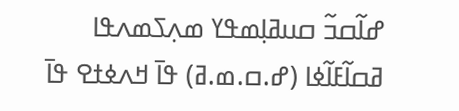ߝߊ߬ߛߏ߬ ߛߎߥߊ߲ߘߟߌ ߘߍ߲ߖߘߍߟߊ ߥߛߊ߬ߓߊ߬ߦߊ (ߝ.ߛ.ߘ.ߥ) ߟߊ߫ ߞߍߦߙߐ ߟߊ߫